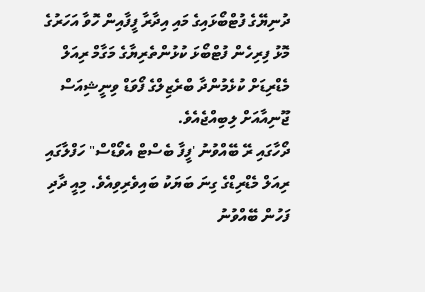ދުނިޔޭގެ ފުޓްބޯޅައިގެ މައި އިދާރާ ފީފާއިން ހޮވާ އަހަރުގެ މޮޅު ފިރިހެން ފުޓްބޯޅަ ކުޅުންތެރިޔާގެ މަގާމް ރިއަލް މެޑްރިޑަށް ކުޅެމުންދާ ބްރެޒިލްގެ ފޯވަޑް ވިނީޝިއަސް ޖޫނިއާއަށް ލިބިއްޖެއެވެ.
ދޯހާގައި ރޭ ބޭއްވުނު 'ފީފާ ބެސްޓް އެވޯޑްސް" ހަފްލާގައި ރިއަލް މެޑްރިޑްގެ ގިނަ ބަޔަކު ބައިވެރިވިއެވެ. މިއީ ދާދި ފަހުން ބޭއްވުނު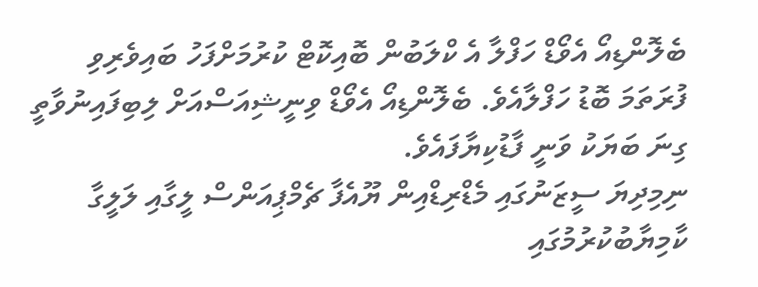ބެލޮންޑިއޯ އެވޯޑް ހަފްލާ އެ ކްލަބުން ބޮއިކޮޓް ކުރުމަށްފަހު ބައިވެރިވި ފުރަތަމަ ބޮޑު ހަފްލާއެވެ. ބެލޮންޑިއޯ އެވޯޑް ވިނީޝިއަސްއަށް ލިބިފައިނުވާތީ ގިނަ ބަޔަކު ވަނީ ފާޑުކިޔާފައެވެ.
ނިމިދިޔަ ސީޒަނުގައި މެޑްރިޑްއިން ޔޫއެފާ ޗެމްޕިއަންސް ލީގާއި ލަލީގާ ކާމިޔާބުކުރުމުގައި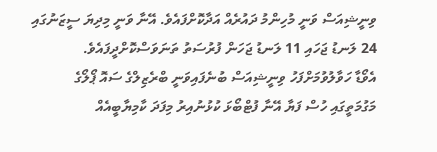ވިނީޝިއަސް ވަނީ މުހިންމު ދައުރެއް އަދާކޮށްފައެވެ. އޭނާ ވަނީ މިދިޔަ ސީޒަނުގައި 24 ލަނޑު ޖަހައި 11 ލަނޑު ޖަހަން ފުރުސަތު ތަނަވަސްކޮށްދީފައެވެ.
އެވޯޑާ ހަވާލުވުމަށްފަހު ވިނީޝިއަސް ބުނެފައިވަނީ ބްރެޒިލްގެ ސައޮ ޕޯލޯގެ މަގުމަތީގައި ހުސް ފަޔާ އޭނާ ފުޓްބޯޅަ ކުޅުނުއިރު މިފަދަ ކާމިޔާބީއެއް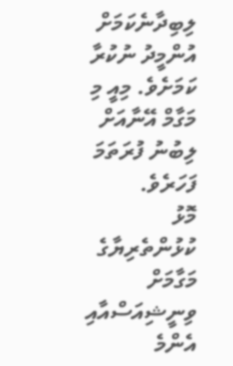ލިބިދާނެކަމަށް އުންމީދު ނުކުރާ ކަމަށެވެ. މިއީ މި މަގާމް އޭނާއަށް ލިބުނު ފުރަތަމަ ފަހަރެވެ.
މޮޅު ކުޅުންތެރިޔާގެ މަގާމަށް ވިނީޝިއަސްއާއި އެންމެ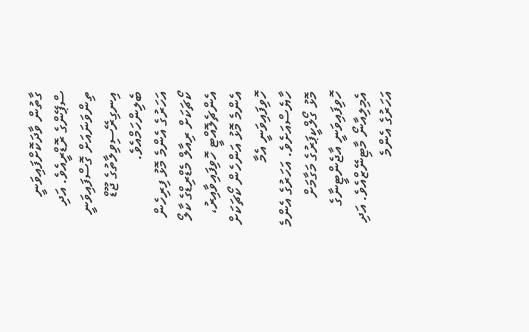ގާތުން ވާދަކޮށްފައިވަނީ ސްޕޭންގެ ރޮޑްރީއެވެ. އަދި ތިންވަނައަށް ގޮސްފައިވަނީ އިނގިރޭސިވިލާތުގެ ޖޫޑް ބެލިންހަމްއެވެ.
އަހަރުގެ އެންމެ މޮޅު ފިރިހެން ކޯޗަކަށް ރިއާލް މެޑްރިޑްގެ ކާލޯ އެންޗެލޮއްޓީ ހޮވިފައިވާއިރު، އެންމެ މޮޅު އަންހެން ކޯޗަކަށް ހޮވިފައިވަނީ އެމާ ހާޔެސްއަށެވެ. އަހަރުގެ އެންމެ މޮޅު ގޯލްކީޕަރުގެ މަގާމަށް ހޮވިފައިވަނީ އާޖެންޓީނާގެ އެމިލިއާނޯ މާޓިނޭޒްއެވެ. އަދި އަހަރުގެ އެންމެ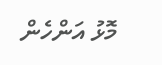މޮޅު އަންހެން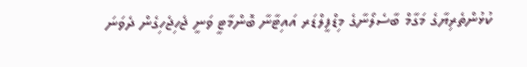ކުޅުންތެރިޔާގެ މަގާމް ބާސެލޯނާގެ މިޑްފީލްޑަރ އައިޓާނާ ބޮންމާޓީ ވަނީ ޖެހިޖެހިގެން ދެވަނަ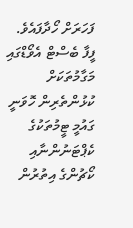ފަހަރަށް ހޯދާފައެވެ.
ފީފާ ބެސްޓް އެވޯޑްގައި މަގާމުތަކަށް ކުޅުންތެރިން ހޮވަނީ ގައުމީ ޓީމުތަކުގެ ކެޕްޓަނުންނާއި ކޯޗުންގެ އިތުރުން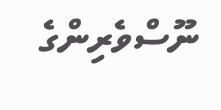ނޫސްވެރިންގެ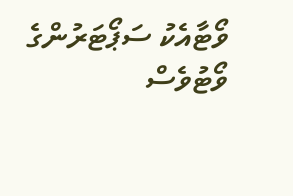ވޯޓާއެކު ސަޕޯޓަރުންގެ ވޯޓުވެސް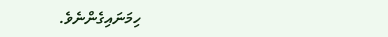ހިމަނައިގެންނެވެ.